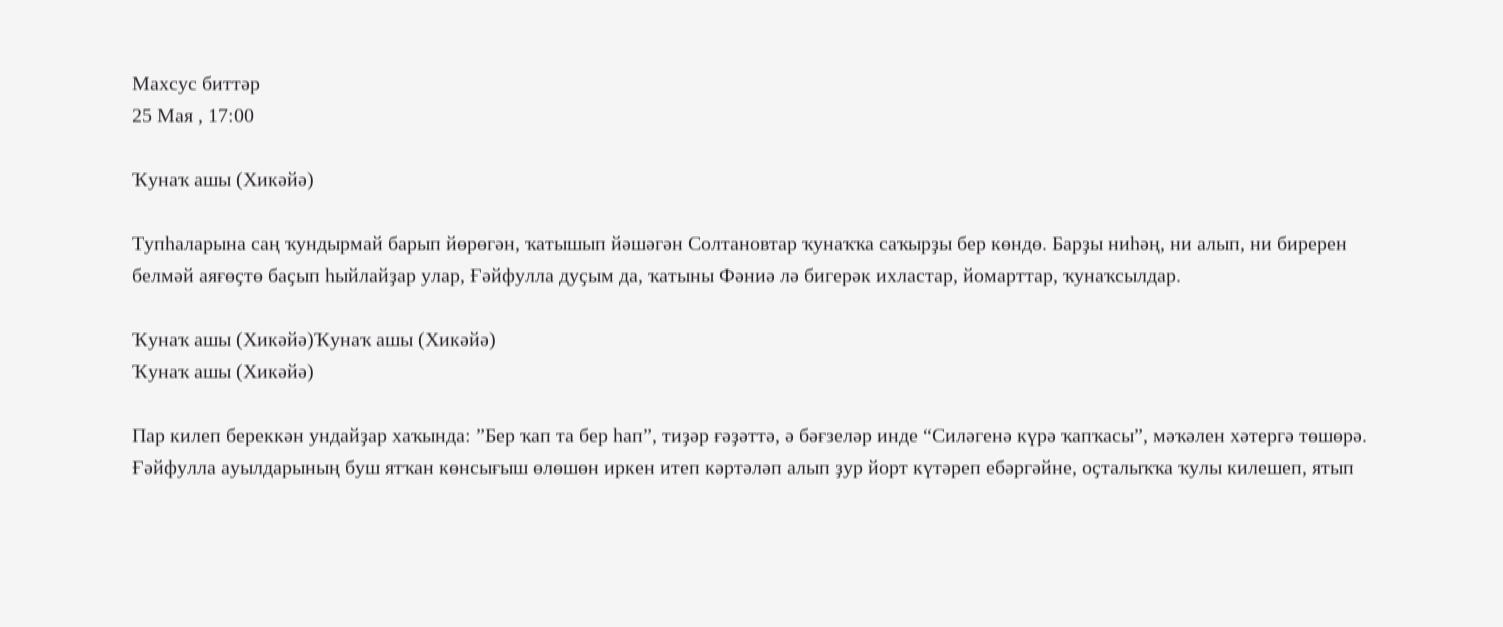Махсус биттәр
25 Мая , 17:00

Ҡунаҡ ашы (Хикәйә)

Тупһаларына саң ҡундырмай барып йөрөгән, ҡатышып йәшәгән Солтановтар ҡунаҡҡа саҡырҙы бер көндө. Барҙы ниһәң, ни алып, ни биререн белмәй аяғөҫтө баҫып һыйлайҙар улар, Ғәйфулла дуҫым да, ҡатыны Фәниә лә бигерәк ихластар, йомарттар, ҡунаҡсылдар.

Ҡунаҡ ашы (Хикәйә)Ҡунаҡ ашы (Хикәйә)
Ҡунаҡ ашы (Хикәйә)

Пар килеп береккән ундайҙар хаҡында: ”Бер ҡап та бер һап”, тиҙәр ғәҙәттә, ә бәғзеләр инде “Силәгенә күрә ҡапҡасы”, мәҡәлен хәтергә төшөрә. Ғәйфулла ауылдарының буш ятҡан көнсығыш өлөшөн иркен итеп кәртәләп алып ҙур йорт күтәреп ебәргәйне, оҫталыҡҡа ҡулы килешеп, ятып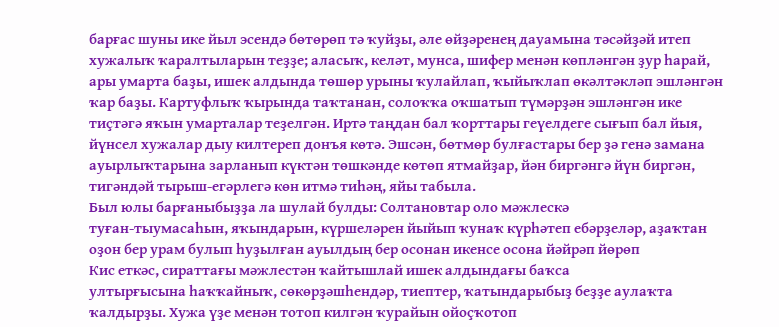барғас шуны ике йыл эсендә бөтөрөп тә ҡуйҙы, әле өйҙәренең дауамына тәсәйҙәй итеп хужалыҡ ҡаралтыларын теҙҙе; аласыҡ, келәт, мунса, шифер менән көпләнгән ҙур һарай, ары умарта баҙы, ишек алдында төшөр урыны ҡулайлап, ҡыйыҡлап өкәлтәкләп эшләнгән ҡар баҙы. Картуфлыҡ ҡырында таҡтанан, солоҡҡа оҡшатып түмәрҙән эшләнгән ике тиҫтәгә яҡын умарталар теҙелгән. Иртә таңдан бал ҡорттары геүелдеге сығып бал йыя, йүнсел хужалар дыу килтереп донъя көтә. Эшсән, бөтмөр булғастары бер ҙә генә замана ауырлыҡтарына зарланып күктән төшкәнде көтөп ятмайҙар, йән биргәнгә йүн биргән, тигәндәй тырыш-егәрлегә көн итмә тиһәң, яйы табыла.
Был юлы барғаныбыҙҙа ла шулай булды: Солтановтар оло мәжлескә
туған-тыумасаһын, яҡындарын, күршеләрен йыйып ҡунаҡ күрһәтеп ебәрҙеләр, аҙаҡтан оҙон бер урам булып һуҙылған ауылдың бер осонан икенсе осона йәйрәп йөрөп
Кис еткәс, сираттағы мәжлестән ҡайтышлай ишек алдындағы баҡса
ултырғысына һаҡҡайныҡ, сөкөрҙәшһендәр, тиептер, ҡатындарыбыҙ беҙҙе аулаҡта ҡалдырҙы. Хужа үҙе менән тотоп килгән ҡурайын ойоҫҡотоп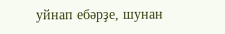уйнап ебәрҙе, шунан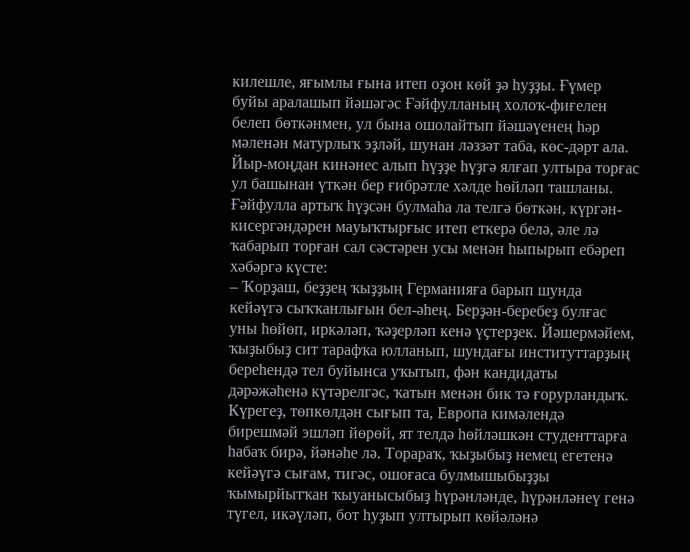килешле, яғымлы ғына итеп оҙон көй ҙә һуҙҙы. Ғүмер буйы аралашып йәшәгәс Ғәйфулланың холоҡ-фиғелен белеп бөткәнмен, ул бына ошолайтып йәшәүенең һәр мәленән матурлыҡ эҙләй, шунан ләззәт таба, көс-дәрт ала.
Йыр-моңдан кинәнес алып һүҙҙе һүҙгә ялғап ултыра торғас ул башынан үткән бер ғибрәтле хәлде һөйләп ташланы. Ғәйфулла артыҡ һүҙсән булмаһа ла телгә бөткән, күргән-кисергәндәрен мауыҡтырғыс итеп еткерә белә, әле лә ҡабарып торған сал сәстәрен усы менән һыпырып ебәреп хәбәргә күсте:
– Ҡорҙаш, беҙҙең ҡыҙҙың Германияға барып шунда кейәүгә сыҡҡанлығын бел-әһең. Берҙән-беребеҙ булғас уны һөйөп, иркәләп, ҡәҙерләп кенә үҫтерҙек. Йәшермәйем, ҡыҙыбыҙ сит тарафҡа юлланып, шундағы институттарҙың береһендә тел буйынса уҡытып, фән кандидаты дәрәжәһенә күтәрелгәс, ҡатын менән бик тә ғорурландыҡ. Күрегеҙ, төпкөлдән сығып та, Европа кимәлендә бирешмәй эшләп йөрөй, ят телдә һөйләшкән студенттарға һабаҡ бирә, йәнәһе лә. Торараҡ, ҡыҙыбыҙ немец егетенә кейәүгә сығам, тигәс, ошоғаса булмышыбыҙҙы ҡымырйытҡан ҡыуанысыбыҙ һүрәнләнде, һүрәнләнеү генә түгел, икәүләп, бот һуҙып ултырып көйәләнә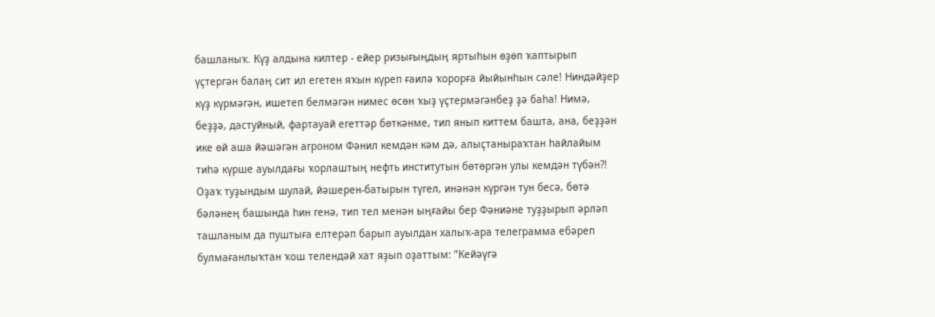башланыҡ. Күҙ алдына килтер - ейер ризығыңдың яртыһын өҙөп ҡаптырып үҫтергән балаң сит ил егетен яҡын күреп ғаилә ҡорорға йыйынһын сәле! Ниндәйҙер күҙ күрмәгән, ишетеп белмәгән нимес өсөн ҡыҙ үҫтермәгәнбеҙ ҙә баһа! Нимә, беҙҙә, дастуйный, фартауай егеттәр бөткәнме, тип янып киттем башта, ана, беҙҙән ике өй аша йәшәгән агроном Фәнил кемдән кәм дә, алыҫтаныраҡтан һайлайым тиһә күрше ауылдағы ҡорлаштың нефть институтын бөтөргән улы кемдән түбән?! Оҙаҡ туҙындым шулай, йәшерен-батырын түгел, инәнән күргән тун бесә, бөтә бәләнең башында һин генә, тип тел менән ыңғайы бер Фәниәне туҙҙырып әрләп ташланым да пуштыға елтерәп барып ауылдан халыҡ-ара телеграмма ебәреп булмағанлыҡтан ҡош телендәй хат яҙып оҙаттым: ”Кейәүгә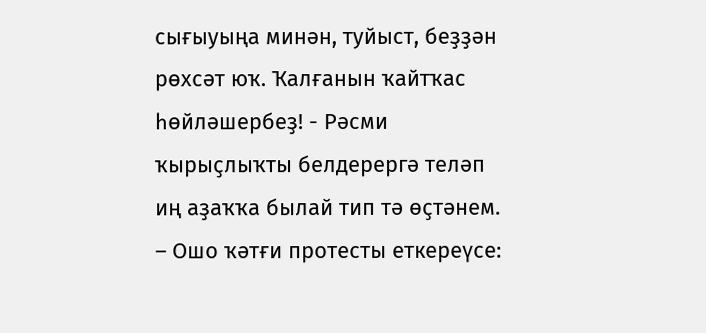сығыуыңа минән, туйыст, беҙҙән рөхсәт юҡ. Ҡалғанын ҡайтҡас һөйләшербеҙ! - Рәсми ҡырыҫлыҡты белдерергә теләп иң аҙаҡҡа былай тип тә өҫтәнем. – Ошо ҡәтғи протесты еткереүсе: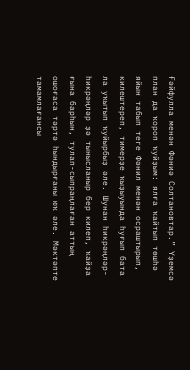Ғәйфулла менән Фәниә Солтановтар.” Үҙемсә план да ҡороп ҡуйҙым: ялға ҡайтып төшһә яйын табып теге Фәнил менән осраштырып, килештереп, тимерҙе ҡыҙыуында һуғып бата ла уҡытып ҡуйырбыҙ әле. Шунан һикрәңләр-һикрәңләр ҙә тынысланыр бер килеп, ҡайҙа ғына барһын, тулап-сыпраңлаған аттың ошоғаса тәртә һындырғаны юҡ әле. Мәктәпте тамамлағансы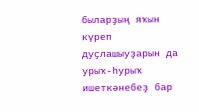быларҙың яҡын күреп дуҫлашыуҙарын да урыҡ-һурыҡ ишеткәнебеҙ бар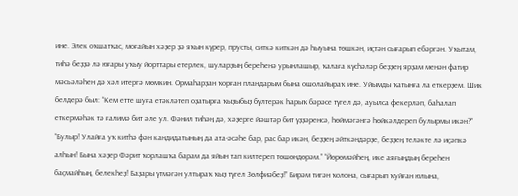ине. Элек оҡшатҡас, моғайын хәҙер ҙә яҡын күрер, прусты, ситкә киткән дә һыуына төшкән, иҫтән сығарып ебәргән. Уҡытам, тиһә беҙҙә лә юғары уҡыу йорттары етерлек, шуларҙың береһенә урынлашыр, ҡалаға күсһәләр беҙҙең ярҙам менән фатир мәсьәләһен дә хәл итергә мөмкин. Ормаһарҙан ҡорған пландарым бына ошолайыраҡ ине. Уйымды ҡатынға ла еткерҙем. Шик белдерә был: “Кем етте шуға етәкләтеп оҙатырға ҡыҙыбыҙ бүлтерәк һарыҡ бәрәсе түгел дә, ауылса фекерләп, баһалап еткермәһәк тә ғалимә бит әле ул. Фәнил тиһәң дә, хәҙерге йәштәр бит үҙҙәренсә, һөймәгәнгә һөйкәлдереп булырмы икән?” “Булыр! Улайға уҡ китһә фән кандидатының да ата-әсәһе бар, рас бар икән, беҙҙең әйткәндәрҙе, беҙҙең теләкте лә иҫәпкә алһын! Бына хәҙер Фәрит ҡорлашҡа барам да яйын тап килтереп төшөндөрәм.” “Йөрөмәйһең, ике аяғыңдың береһен баҫмайһың, белекһеҙ! Баҙары үтмәгән ултыраҡ ҡыҙ түгел Зөлфиәбеҙ!” Бирәм тигән ҡолона, сығарып ҡуйған юлына,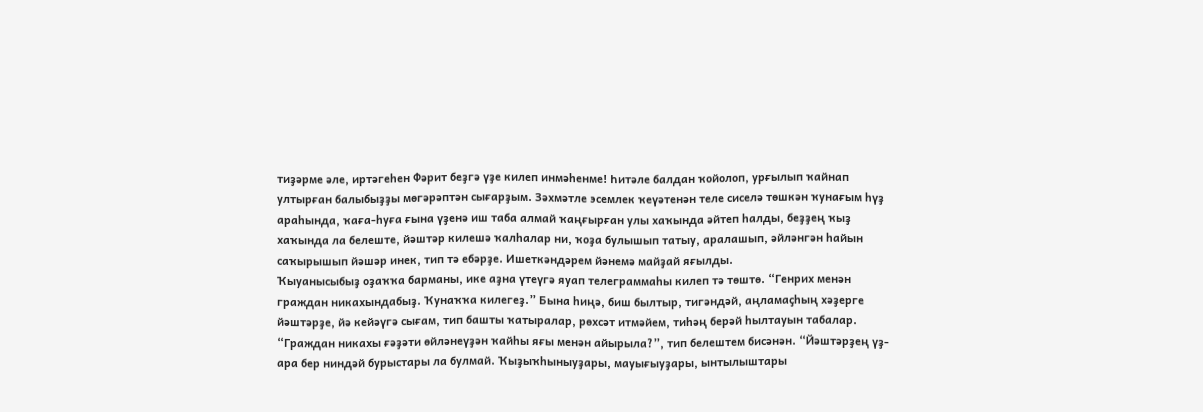тиҙәрме әле, иртәгеһен Фәрит беҙгә үҙе килеп инмәһенме! Һитәле балдан ҡойолоп, урғылып ҡайнап ултырған балыбыҙҙы мөгәрәптән сығарҙым. Зәхмәтле эсемлек ҡеүәтенән теле сиселә төшкән ҡунағым һүҙ араһында, ҡаға-һуға ғына үҙенә иш таба алмай ҡаңғырған улы хаҡында әйтеп һалды, беҙҙең ҡыҙ хаҡында ла белеште, йәштәр килешә ҡалһалар ни, ҡоҙа булышып татыу, аралашып, әйләнгән һайын саҡырышып йәшәр инек, тип тә ебәрҙе. Ишеткәндәрем йәнемә майҙай яғылды.
Ҡыуанысыбыҙ оҙаҡҡа барманы, ике аҙна үтеүгә яуап телеграммаһы килеп тә төштө. “Генрих менән граждан никахындабыҙ. Ҡунаҡҡа килегеҙ.” Бына һиңә, биш былтыр, тигәндәй, аңламаҫһың хәҙерге йәштәрҙе, йә кейәүгә сығам, тип башты ҡатыралар, рөхсәт итмәйем, тиһәң берәй һылтауын табалар. “Граждан никахы ғәҙәти өйләнеүҙән ҡайһы яғы менән айырыла?”, тип белештем бисәнән. “Йәштәрҙең үҙ-ара бер ниндәй бурыстары ла булмай. Ҡыҙыҡһыныуҙары, мауығыуҙары, ынтылыштары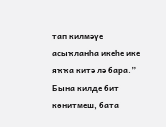тап килмәүе асыҡланһа икеһе ике яҡҡа китә лә бара.” Бына килде бит көнитмеш, бата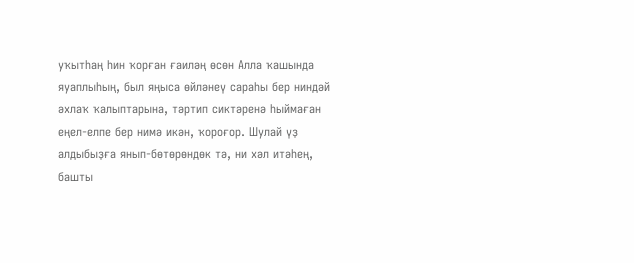уҡытһаң һин ҡорған ғаиләң өсөн Алла ҡашында яуаплыһың, был яңыса өйләнеү сараһы бер ниндәй әхлаҡ ҡалыптарына, тәртип сиктәренә һыймаған еңел-елпе бер нимә икән, ҡороғор. Шулай үҙ алдыбыҙға янып-бөтөрөндөк тә, ни хәл итәһең, башты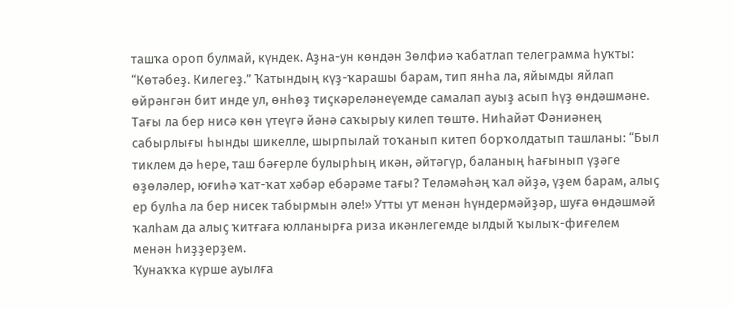ташҡа ороп булмай, күндек. Аҙна-ун көндән Зөлфиә ҡабатлап телеграмма һуҡты: “Көтәбеҙ. Килегеҙ.” Ҡатындың күҙ-ҡарашы барам, тип янһа ла, яйымды яйлап өйрәнгән бит инде ул, өнһөҙ тиҫкәреләнеүемде самалап ауыҙ асып һүҙ өндәшмәне. Тағы ла бер нисә көн үтеүгә йәнә саҡырыу килеп төштө. Ниһайәт Фәниәнең сабырлығы һынды шикелле, шырпылай тоҡанып китеп борҡолдатып ташланы: “Был тиклем дә һере, таш бәғерле булырһың икән, әйтәгүр, баланың һағынып үҙәге өҙөләлер, юғиһә ҡат-ҡат хәбәр ебәрәме тағы? Теләмәһәң ҡал әйҙә, үҙем барам, алыҫ ер булһа ла бер нисек табырмын әле!» Утты ут менән һүндермәйҙәр, шуға өндәшмәй ҡалһам да алыҫ ҡитғаға юлланырға риза икәнлегемде ылдый ҡылыҡ-фиғелем менән һиҙҙерҙем.
Ҡунаҡҡа күрше ауылға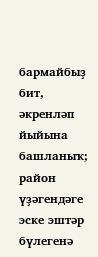бармайбыҙ бит, әкренләп йыйына башланыҡ; район үҙәгендәге эске эштәр бүлегенә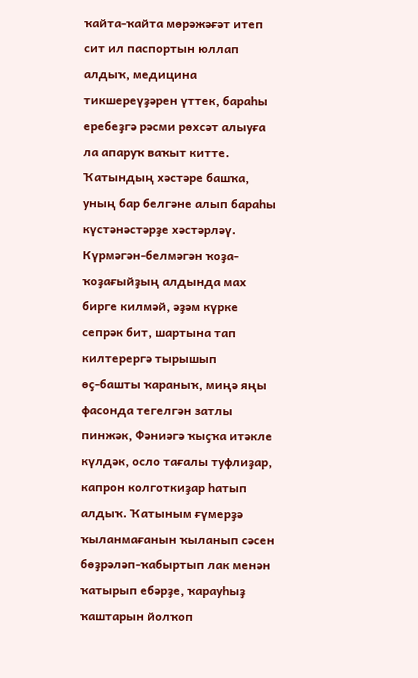ҡайта-ҡайта мөрәжәғәт итеп сит ил паспортын юллап алдыҡ, медицина тикшереүҙәрен үттек, бараһы еребеҙгә рәсми рөхсәт алыуға ла апаруҡ ваҡыт китте. Ҡатындың хәстәре башҡа, уның бар белгәне алып бараһы күстәнәстәрҙе хәстәрләү. Күрмәгән-белмәгән ҡоҙа-ҡоҙағыйҙың алдында мах бирге килмәй, әҙәм күрке сепрәк бит, шартына тап килтерергә тырышып
өҫ-башты ҡараныҡ, миңә яңы фасонда тегелгән затлы пинжәк, Фәниәгә ҡыҫҡа итәкле күлдәк, осло тағалы туфлиҙар, капрон колготкиҙар һатып алдыҡ. Ҡатыным ғүмерҙә ҡыланмағанын ҡыланып сәсен бөҙрәләп-ҡабыртып лак менән ҡатырып ебәрҙе, ҡарауһыҙ ҡаштарын йолҡоп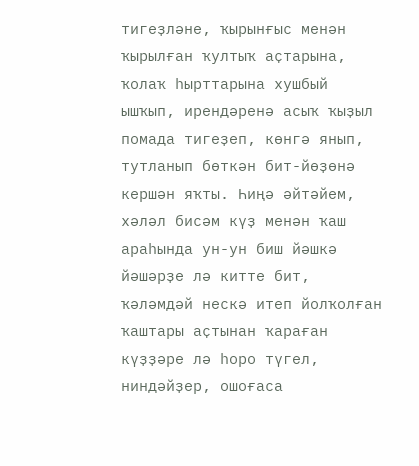тигеҙләне, ҡырынғыс менән ҡырылған ҡултыҡ аҫтарына, ҡолаҡ һырттарына хушбый ышҡып, ирендәренә асыҡ ҡыҙыл помада тигеҙеп, көнгә янып, тутланып бөткән бит-йөҙөнә кершән яҡты. Һиңә әйтәйем, хәләл бисәм күҙ менән ҡаш араһында ун-ун биш йәшкә йәшәрҙе лә китте бит, ҡәләмдәй нескә итеп йолҡолған ҡаштары аҫтынан ҡараған күҙҙәре лә һоро түгел, ниндәйҙер, ошоғаса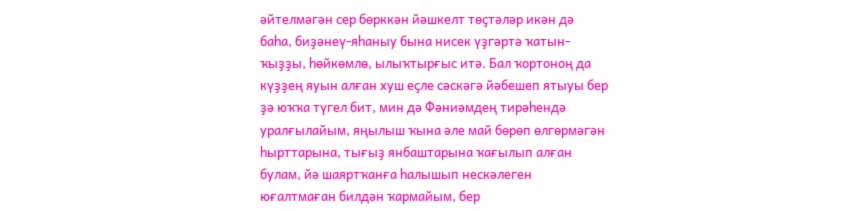әйтелмәгән сер бөрккән йәшкелт төҫтәләр икән дә баһа, биҙәнеү-яһаныу бына нисек үҙгәртә ҡатын-ҡыҙҙы, һөйкөмлө, ылыҡтырғыс итә. Бал ҡортоноң да күҙҙең яуын алған хуш еҫле сәскәгә йәбешеп ятыуы бер ҙә юҡҡа түгел бит, мин дә Фәниәмдең тирәһендә уралғылайым, яңылыш ҡына әле май бөрөп өлгөрмәгән һырттарына, тығыҙ янбаштарына ҡағылып алған булам, йә шаяртҡанға һалышып нескәлеген юғалтмаған билдән ҡармайым, бер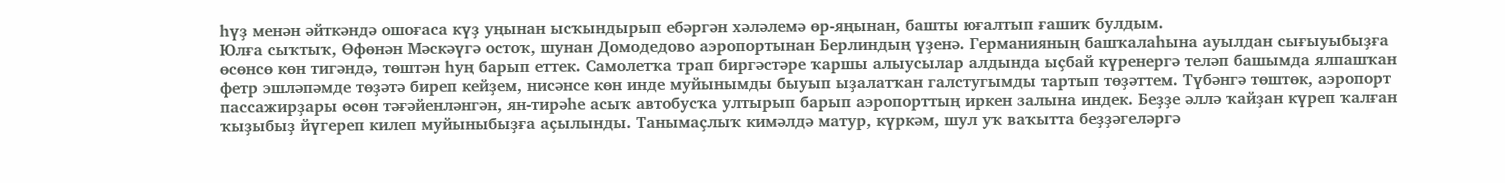һүҙ менән әйткәндә ошоғаса күҙ уңынан ысҡындырып ебәргән хәләлемә өр-яңынан, башты юғалтып ғашиҡ булдым.
Юлға сыҡтыҡ, Өфөнән Мәскәүгә остоҡ, шунан Домодедово аэропортынан Берлиндың үҙенә. Германияның башҡалаһына ауылдан сығыуыбыҙға өсөнсө көн тигәндә, төштән һуң барып еттек. Самолетҡа трап биргәстәре ҡаршы алыусылар алдында ыҫбай күренергә теләп башымда ялпашҡан фетр эшләпәмде төҙәтә биреп кейҙем, нисәнсе көн инде муйынымды быуып ыҙалатҡан галстугымды тартып төҙәттем. Түбәнгә төштөк, аэропорт пассажирҙары өсөн тәғәйенләнгән, ян-тирәһе асыҡ автобусҡа ултырып барып аэропорттың иркен залына индек. Беҙҙе әллә ҡайҙан күреп ҡалған ҡыҙыбыҙ йүгереп килеп муйыныбыҙға аҫылынды. Танымаҫлыҡ кимәлдә матур, күркәм, шул уҡ ваҡытта беҙҙәгеләргә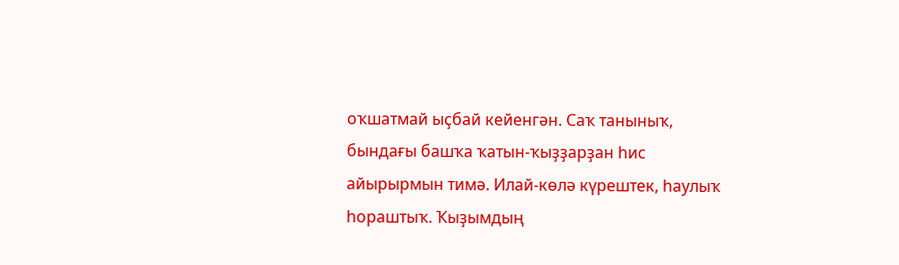оҡшатмай ыҫбай кейенгән. Саҡ таныныҡ, бындағы башҡа ҡатын-ҡыҙҙарҙан һис айырырмын тимә. Илай-көлә күрештек, һаулыҡ һораштыҡ. Ҡыҙымдың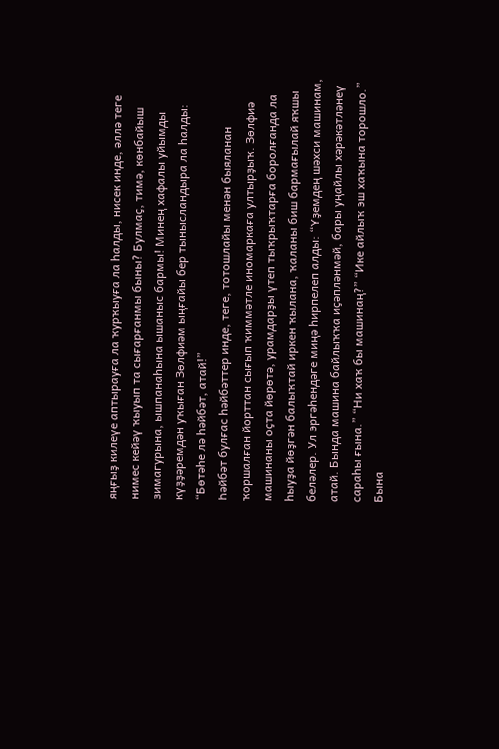яңғыҙ килеүе аптырауға ла ҡурҡыуға ла һалды, нисек инде, әллә теге нимес кейәү ҡыуып та сығарғанмы быны? Булмаҫ, тимә, көнбайыш зимагурына, ышпанаһына ышаныс бармы! Минең хафалы уйымды күҙҙәремдән уҡыған Зөлфиәм ыңғайы бер тынысландыра ла һалды: “Бөтәһе лә һәйбәт, атай!”
Һәйбәт булғас һәйбәттер инде, теге, тотошлайы менән быяланан ҡоршалған йорттан сығып ҡиммәтле иномаркаға ултырҙыҡ. Зөлфиә машинаны оҫта йөрөтә, урамдарҙы үтеп тыҡрыҡтарға боролғанда ла һыуҙа йөҙгән балыҡтай иркен ҡылана, ҡаланы биш бармағылай яҡшы беләлер. Ул эргәһендәге миңә һирпелеп алды: “Үҙемдең шәхси машинам, атай. Бында машина байлыҡҡа иҫәпләнмәй, бары уңайлы хәрәкәтләнеү сараһы ғына.” “Ни хаҡ бы машинаң?” “Ике айлыҡ эш хаҡына торошло.” Бына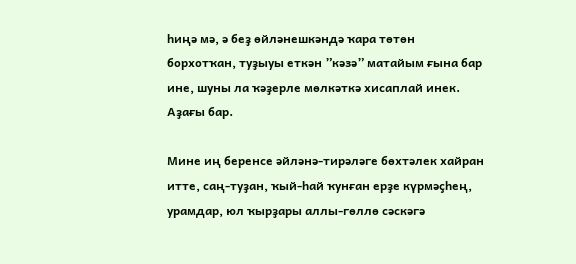һиңә мә, ә беҙ өйләнешкәндә ҡара төтөн борхотҡан, туҙыуы еткән ”кәзә” матайым ғына бар ине, шуны ла ҡәҙерле мөлкәткә хисаплай инек.
Аҙағы бар.

Мине иң беренсе әйләнә-тирәләге бөхтәлек хайран итте, саң-туҙан, ҡый-һай ҡунған ерҙе күрмәҫһең, урамдар, юл ҡырҙары аллы-гөллө сәскәгә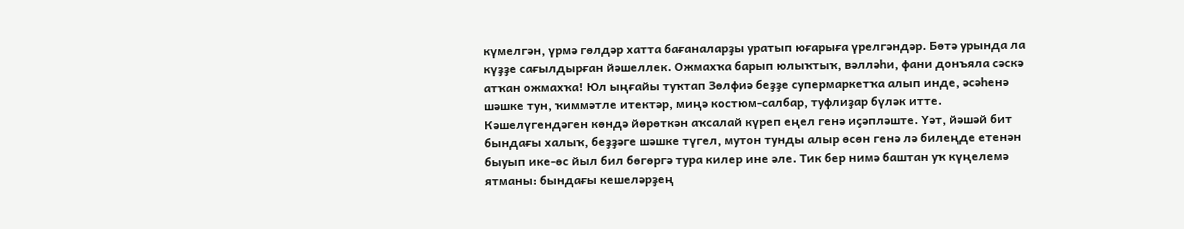күмелгән, үрмә гөлдәр хатта бағаналарҙы уратып юғарыға үрелгәндәр. Бөтә урында ла күҙҙе сағылдырған йәшеллек. Ожмахҡа барып юлыҡтыҡ, вәлләһи, фани донъяла сәскә атҡан ожмахҡа! Юл ыңғайы туҡтап Зөлфиә беҙҙе супермаркетҡа алып инде, әсәһенә шәшке тун, ҡиммәтле итектәр, миңә костюм-салбар, туфлиҙар бүләк итте. Кәшелүгендәген көндә йөрөткән аҡсалай күреп еңел генә иҫәпләште. Үәт, йәшәй бит бындағы халыҡ, беҙҙәге шәшке түгел, мутон тунды алыр өсөн генә лә билеңде етенән быуып ике-өс йыл бил бөгөргә тура килер ине әле. Тик бер нимә баштан уҡ күңелемә ятманы: бындағы кешеләрҙең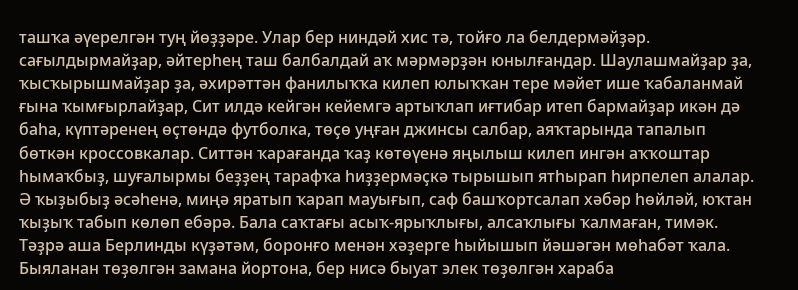ташҡа әүерелгән туң йөҙҙәре. Улар бер ниндәй хис тә, тойғо ла белдермәйҙәр. сағылдырмайҙар, әйтерһең таш балбалдай аҡ мәрмәрҙән юнылғандар. Шаулашмайҙар ҙа, ҡысҡырышмайҙар ҙа, әхирәттән фанилыҡҡа килеп юлыҡҡан тере мәйет ише ҡабаланмай ғына ҡымғырлайҙар, Сит илдә кейгән кейемгә артыҡлап иғтибар итеп бармайҙар икән дә баһа, күптәренең өҫтөндә футболка, төҫө уңған джинсы салбар, аяҡтарында тапалып бөткән кроссовкалар. Ситтән ҡарағанда ҡаҙ көтөүенә яңылыш килеп ингән аҡҡоштар һымаҡбыҙ, шуғалырмы беҙҙең тарафҡа һиҙҙермәҫкә тырышып ятһырап һирпелеп алалар. Ә ҡыҙыбыҙ әсәһенә, миңә яратып ҡарап мауығып, саф башҡортсалап хәбәр һөйләй, юҡтан ҡыҙыҡ табып көлөп ебәрә. Бала саҡтағы асыҡ-ярыҡлығы, алсаҡлығы ҡалмаған, тимәк.
Тәҙрә аша Берлинды күҙәтәм, боронғо менән хәҙерге һыйышып йәшәгән мөһабәт ҡала. Быяланан төҙөлгән замана йортона, бер нисә быуат элек төҙөлгән хараба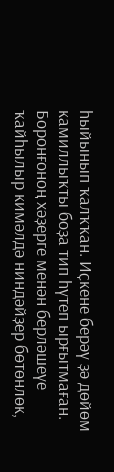һыйынып ҡалҡҡан. Иҫкене берәү ҙә дөйөм камиллыҡты боҙа тип һүтеп ырғытмаған. Боронғоноң хәҙерге менән берләшеүе ҡайһылыр кимәлдә ниндәйҙер бөтөнлөк,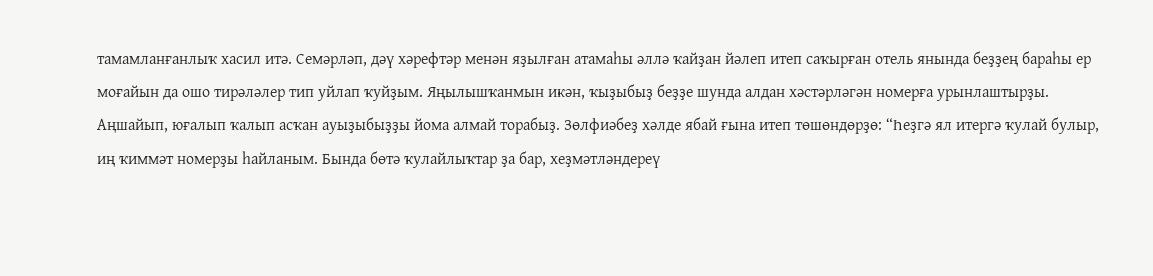тамамланғанлыҡ хасил итә. Семәрләп, дәү хәрефтәр менән яҙылған атамаһы әллә ҡайҙан йәлеп итеп саҡырған отель янында беҙҙең бараһы ер моғайын да ошо тирәләлер тип уйлап ҡуйҙым. Яңылышҡанмын икән, ҡыҙыбыҙ беҙҙе шунда алдан хәстәрләгән номерға урынлаштырҙы. Аңшайып, юғалып ҡалып асҡан ауыҙыбыҙҙы йома алмай торабыҙ. Зөлфиәбеҙ хәлде ябай ғына итеп төшөндөрҙө: “Һеҙгә ял итергә ҡулай булыр, иң ҡиммәт номерҙы һайланым. Бында бөтә ҡулайлыҡтар ҙа бар, хеҙмәтләндереү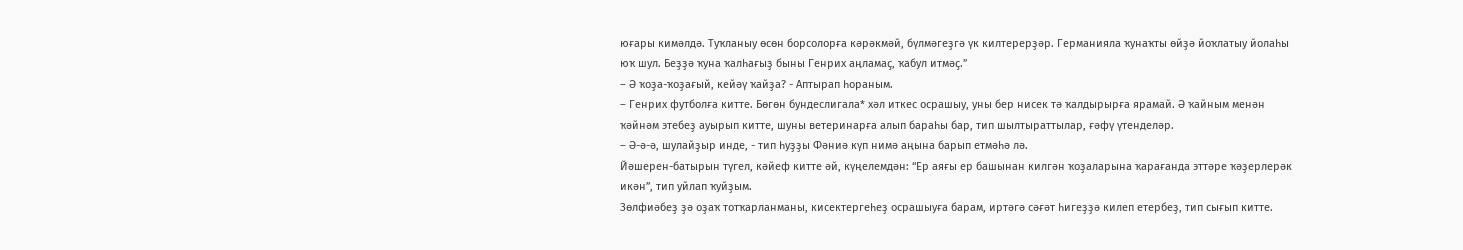юғары кимәлдә. Туҡланыу өсөн борсолорға кәрәкмәй, бүлмәгеҙгә үк килтерерҙәр. Германияла ҡунаҡты өйҙә йоҡлатыу йолаһы юҡ шул. Беҙҙә ҡуна ҡалһағыҙ быны Генрих аңламаҫ, ҡабул итмәҫ.”
– Ә ҡоҙа-ҡоҙағый, кейәү ҡайҙа? - Аптырап һораным.
– Генрих футболға китте. Бөгөн бундеслигала* хәл иткес осрашыу, уны бер нисек тә ҡалдырырға ярамай. Ә ҡайным менән ҡәйнәм этебеҙ ауырып китте, шуны ветеринарға алып бараһы бар, тип шылтыраттылар, ғәфү үтенделәр.
– Ә-ә-ә, шулайҙыр инде, - тип һуҙҙы Фәниә күп нимә аңына барып етмәһә лә.
Йәшерен-батырын түгел, кәйеф китте әй, күңелемдән: “Ер аяғы ер башынан килгән ҡоҙаларына ҡарағанда эттәре ҡәҙерлерәк икән”, тип уйлап ҡуйҙым.
Зөлфиәбеҙ ҙә оҙаҡ тотҡарланманы, кисектергеһеҙ осрашыуға барам, иртәгә сәғәт һигеҙҙә килеп етербеҙ, тип сығып китте.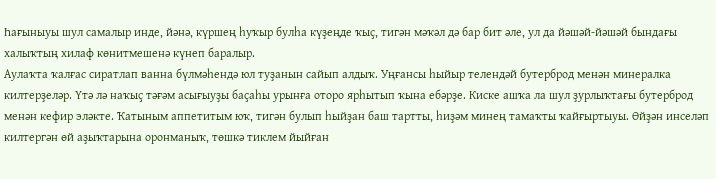Һағыныуы шул самалыр инде, йәнә, күршең һуҡыр булһа күҙеңде ҡыҫ, тигән мәҡәл дә бар бит әле, ул да йәшәй-йәшәй бындағы халыҡтың хилаф көнитмешенә күнеп баралыр.
Аулаҡта ҡалғас сиратлап ванна бүлмәһендә юл туҙанын сайып алдыҡ. Уңғансы һыйыр телендәй бутерброд менән минералка килтерҙеләр. Үтә лә наҡыҫ тәғәм асығыуҙы баҫаһы урынға оторо ярһытып ҡына ебәрҙе. Киске ашҡа ла шул ҙурлыҡтағы бутерброд менән кефир эләкте. Ҡатыным аппетитым юҡ, тигән булып һыйҙан баш тартты, һиҙәм минең тамаҡты ҡайғыртыуы. Өйҙән инселәп килтергән өй аҙыҡтарына оронманыҡ, төшкә тиклем йыйған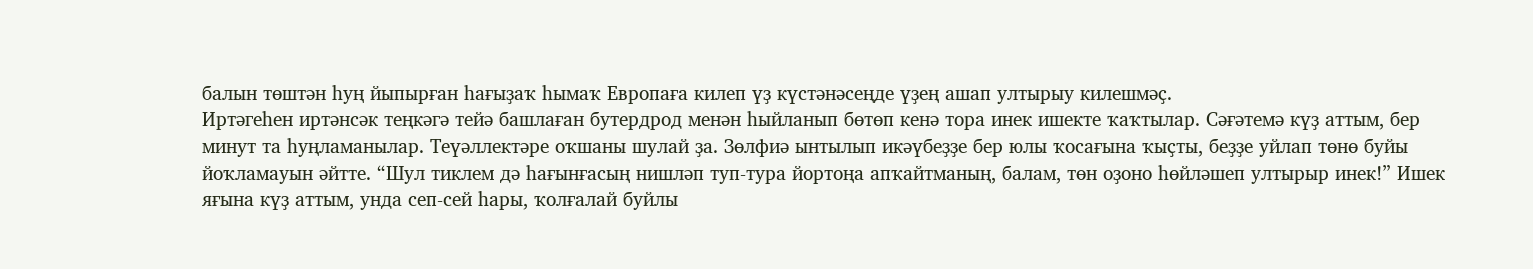балын төштән һуң йыпырған һағыҙаҡ һымаҡ Европаға килеп үҙ күстәнәсеңде үҙең ашап ултырыу килешмәҫ.
Иртәгеһен иртәнсәк теңкәгә тейә башлаған бутердрод менән һыйланып бөтөп кенә тора инек ишекте ҡаҡтылар. Сәғәтемә күҙ аттым, бер минут та һуңламанылар. Теүәллектәре оҡшаны шулай ҙа. Зөлфиә ынтылып икәүбеҙҙе бер юлы ҡосағына ҡыҫты, беҙҙе уйлап төнө буйы йоҡламауын әйтте. “Шул тиклем дә һағынғасың нишләп туп-тура йортоңа апҡайтманың, балам, төн оҙоно һөйләшеп ултырыр инек!” Ишек яғына күҙ аттым, унда сеп-сей һары, ҡолғалай буйлы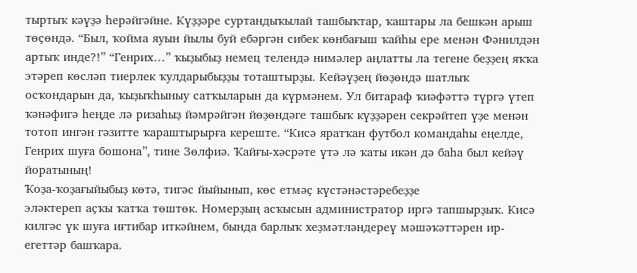тыртыҡ кәүҙә һерәйгәйне. Күҙҙәре суртандыҡылай ташбыҡтар, ҡаштары ла бешкән арыш төҫөндә. “Был, ҡойма яуын йылы буй ебәргән сибек көнбағыш ҡайһы ере менән Фәнилдән артыҡ инде?!” “Генрих…” ҡыҙыбыҙ немец телендә нимәлер аңлатты ла тегене беҙҙең яҡҡа этәреп көсләп тиерлек ҡулдарыбыҙҙы тоташтырҙы. Кейәүҙең йөҙөндә шатлыҡ осҡондарын да, ҡыҙыҡһыныу сатҡыларын да күрмәнем. Ул битараф ҡиәфәттә түргә үтеп ҡәнәфигә һеңде лә ризаһыҙ йәмрәйгән йөҙөндәге ташбыҡ күҙҙәрен секрәйтеп үҙе менән тотоп ингән гәзитте ҡараштырырға кереште. “Кисә яратҡан футбол командаһы еңелде, Генрих шуға бошона”, тине Зөлфиә. Ҡайғы-хәсрәте үтә лә ҡаты икән дә баһа был кейәү йоратының!
Ҡоҙа-ҡоҙағыйыбыҙ көтә, тигәс йыйынып, көс етмәҫ күстәнәстәребеҙҙе
эләктереп аҫҡы ҡатҡа төштөк. Номерҙың асҡысын администратор иргә тапшырҙыҡ. Кисә килгәс үк шуға иғтибар иткәйнем, бында барлыҡ хеҙмәтләндереү мәшәҡәттәрен ир-егеттәр башҡара.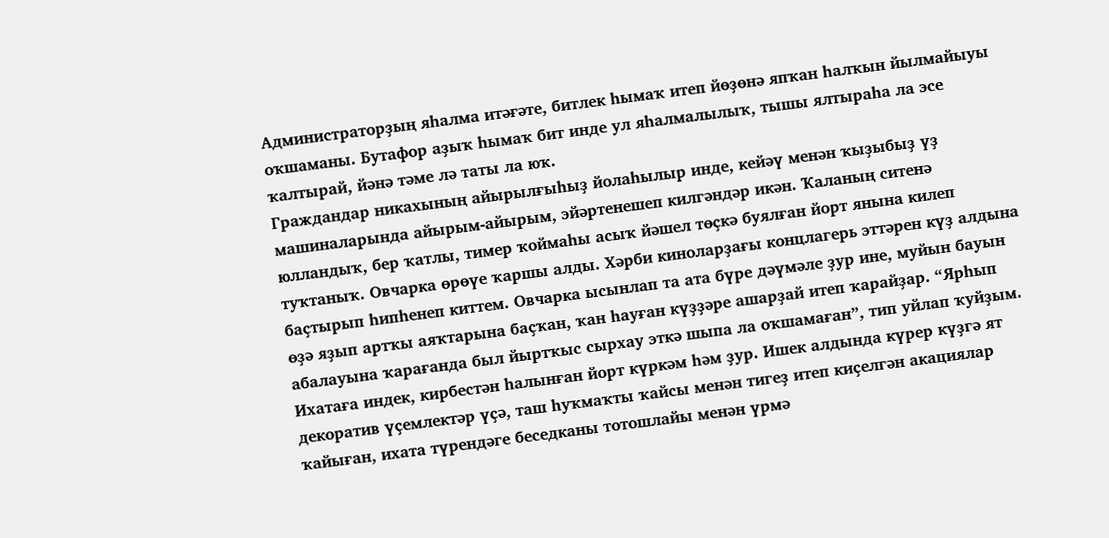Администраторҙың яһалма итәғәте, битлек һымаҡ итеп йөҙөнә япҡан һалҡын йылмайыуы оҡшаманы. Бутафор аҙыҡ һымаҡ бит инде ул яһалмалылыҡ, тышы ялтыраһа ла эсе ҡалтырай, йәнә тәме лә таты ла юҡ.
Граждандар никахының айырылғыһыҙ йолаһылыр инде, кейәү менән ҡыҙыбыҙ үҙ машиналарында айырым-айырым, эйәртенешеп килгәндәр икән. Ҡаланың ситенә юлландыҡ, бер ҡатлы, тимер ҡоймаһы асыҡ йәшел төҫкә буялған йорт янына килеп туҡтаныҡ. Овчарка өрөүе ҡаршы алды. Хәрби киноларҙағы концлагерь эттәрен күҙ алдына баҫтырып һипһенеп киттем. Овчарка ысынлап та ата бүре дәүмәле ҙур ине, муйын бауын өҙә яҙып артҡы аяҡтарына баҫҡан, ҡан һауған күҙҙәре ашарҙай итеп ҡарайҙар. “Ярһып абалауына ҡарағанда был йыртҡыс сырхау эткә шыпа ла оҡшамаған”, тип уйлап ҡуйҙым. Ихатаға индек, кирбестән һалынған йорт күркәм һәм ҙур. Ишек алдында күрер күҙгә ят декоратив үҫемлектәр үҫә, таш һуҡмаҡты ҡайсы менән тигеҙ итеп киҫелгән акациялар ҡайыған, ихата түрендәге беседканы тотошлайы менән үрмә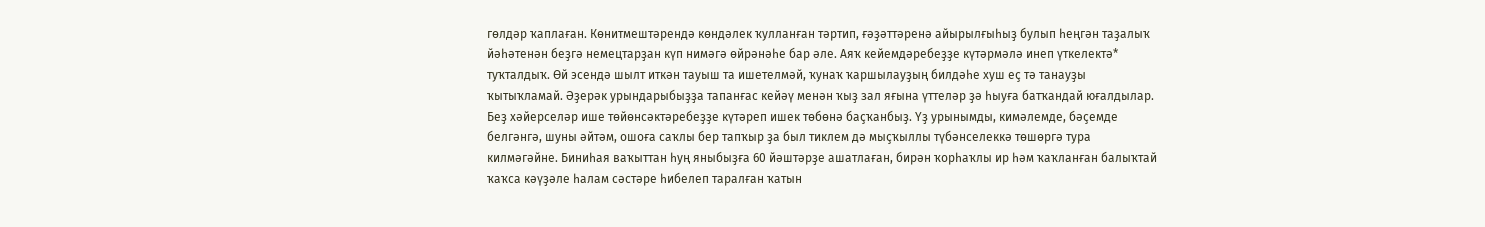гөлдәр ҡаплаған. Көнитмештәрендә көндәлек ҡулланған тәртип, ғәҙәттәренә айырылғыһыҙ булып һеңгән таҙалыҡ йәһәтенән беҙгә немецтарҙан күп нимәгә өйрәнәһе бар әле. Аяҡ кейемдәребеҙҙе күтәрмәлә инеп үткелектә* туҡталдыҡ. Өй эсендә шылт иткән тауыш та ишетелмәй, ҡунаҡ ҡаршылауҙың билдәһе хуш еҫ тә танауҙы ҡытыҡламай. Әҙерәк урындарыбыҙҙа тапанғас кейәү менән ҡыҙ зал яғына үттеләр ҙә һыуға батҡандай юғалдылар. Беҙ хәйерселәр ише төйөнсәктәребеҙҙе күтәреп ишек төбөнә баҫҡанбыҙ. Үҙ урынымды, кимәлемде, бәҫемде белгәнгә, шуны әйтәм, ошоға саҡлы бер тапҡыр ҙа был тиклем дә мыҫҡыллы түбәнселеккә төшөргә тура килмәгәйне. Биниһая ваҡыттан һуң яныбыҙға 60 йәштәрҙе ашатлаған, бирән ҡорһаҡлы ир һәм ҡаҡланған балыҡтай ҡаҡса кәүҙәле һалам сәстәре һибелеп таралған ҡатын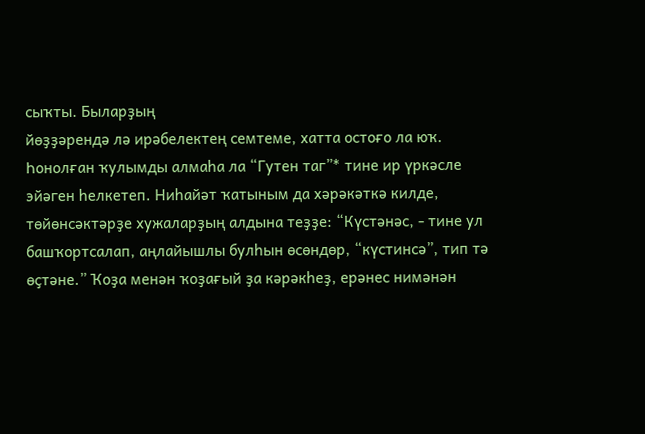сыҡты. Быларҙың
йөҙҙәрендә лә ирәбелектең семтеме, хатта остоғо ла юҡ. Һонолған ҡулымды алмаһа ла “Гутен таг”* тине ир үркәсле эйәген һелкетеп. Ниһайәт ҡатыным да хәрәкәткә килде, төйөнсәктәрҙе хужаларҙың алдына теҙҙе: “Күстәнәс, - тине ул башҡортсалап, аңлайышлы булһын өсөндөр, “күстинсә”, тип тә өҫтәне.” Ҡоҙа менән ҡоҙағый ҙа кәрәкһеҙ, ерәнес нимәнән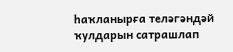һаҡланырға теләгәндәй ҡулдарын сатрашлап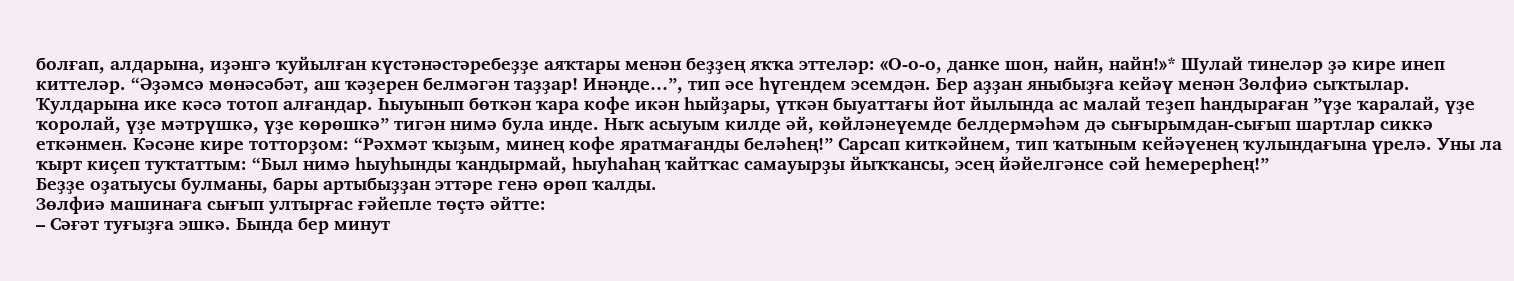болғап, алдарына, иҙәнгә ҡуйылған күстәнәстәребеҙҙе аяҡтары менән беҙҙең яҡҡа эттеләр: «О-о-о, данке шон, найн, найн!»* Шулай тинеләр ҙә кире инеп киттеләр. “Әҙәмсә мөнәсәбәт, аш ҡәҙерен белмәгән таҙҙар! Инәңде…”, тип әсе һүгендем эсемдән. Бер аҙҙан яныбыҙға кейәү менән Зөлфиә сыҡтылар. Ҡулдарына ике кәсә тотоп алғандар. Һыуынып бөткән ҡара кофе икән һыйҙары, үткән быуаттағы йот йылында ас малай теҙеп һандыраған ”үҙе ҡаралай, үҙе ҡоролай, үҙе мәтрүшкә, үҙе көрөшкә” тигән нимә була инде. Ныҡ асыуым килде әй, көйләнеүемде белдермәһәм дә сығырымдан-сығып шартлар сиккә еткәнмен. Кәсәне кире тотторҙом: “Рәхмәт ҡыҙым, минең кофе яратмағанды беләһең!” Сарсап киткәйнем, тип ҡатыным кейәүенең ҡулындағына үрелә. Уны ла ҡырт киҫеп туҡтаттым: “Был нимә һыуһынды ҡандырмай, һыуһаһаң ҡайтҡас самауырҙы йыҡҡансы, эсең йәйелгәнсе сәй һемерерһең!”
Беҙҙе оҙатыусы булманы, бары артыбыҙҙан эттәре генә өрөп ҡалды.
Зөлфиә машинаға сығып ултырғас ғәйепле төҫтә әйтте:
– Сәғәт туғыҙға эшкә. Бында бер минут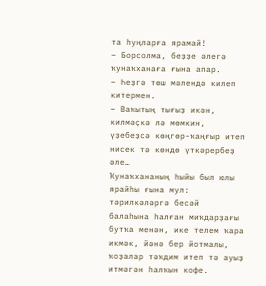та һуңларға ярамай!
– Борсолма, беҙҙе әлегә ҡунаҡханаға ғына апар.
– Һеҙгә төш мәлендә килеп китермен.
– Ваҡытың тығыҙ икән, килмәҫкә лә мөмкин, үҙебеҙсә көңгөр-ҡаңғыр итеп нисек тә көндө үткәрербеҙ әле…
Ҡунаҡхананың һыйы был юлы ярайһы ғына мул: тәрилкәләргә бесәй
балаһына һалған миҡдарҙағы бутҡа менән, ике телем ҡара икмәк, йәнә бер йотмалы, ҡоҙалар тәҡдим итеп тә ауыҙ итмәгән һалҡын кофе.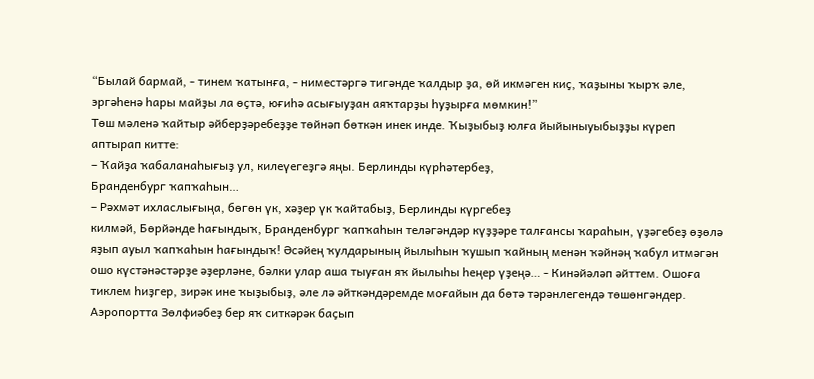“Былай бармай, - тинем ҡатынға, - ниместәргә тигәнде ҡалдыр ҙа, өй икмәген киҫ, ҡаҙыны ҡырҡ әле, эргәһенә һары майҙы ла өҫтә, юғиһә асығыуҙан аяҡтарҙы һуҙырға мөмкин!”
Төш мәленә ҡайтыр әйберҙәребеҙҙе төйнәп бөткән инек инде. Ҡыҙыбыҙ юлға йыйыныуыбыҙҙы күреп аптырап китте:
– Ҡайҙа ҡабаланаһығыҙ ул, килеүегеҙгә яңы. Берлинды күрһәтербеҙ,
Бранденбург ҡапҡаһын…
– Рәхмәт ихласлығыңа, бөгөн үк, хәҙер үк ҡайтабыҙ, Берлинды күргебеҙ
килмәй, Бөрйәнде һағындыҡ, Бранденбург ҡапҡаһын теләгәндәр күҙҙәре талғансы ҡараһын, үҙәгебеҙ өҙөлә яҙып ауыл ҡапҡаһын һағындыҡ! Әсәйең ҡулдарының йылыһын ҡушып ҡайның менән ҡәйнәң ҡабул итмәгән ошо күстәнәстәрҙе әҙерләне, бәлки улар аша тыуған яҡ йылыһы һеңер үҙеңә… - Кинәйәләп әйттем. Ошоға тиклем һиҙгер, зирәк ине ҡыҙыбыҙ, әле лә әйткәндәремде моғайын да бөтә тәрәнлегендә төшөнгәндер.
Аэропортта Зөлфиәбеҙ бер яҡ ситкәрәк баҫып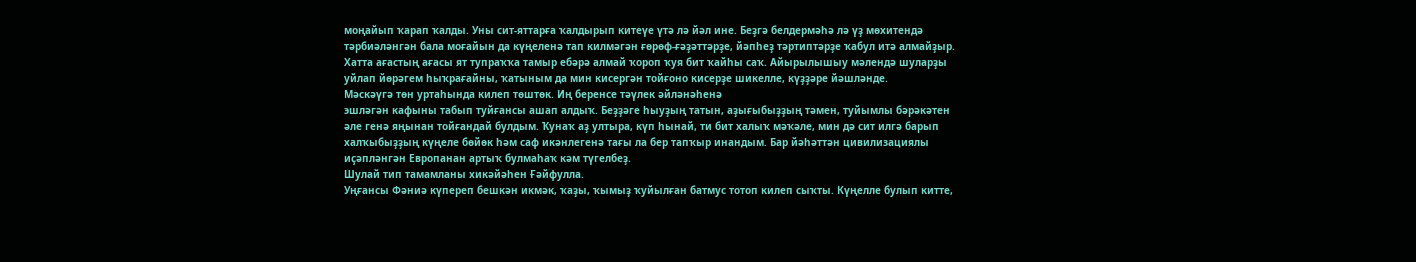моңайып ҡарап ҡалды. Уны сит-яттарға ҡалдырып китеүе үтә лә йәл ине. Беҙгә белдермәһә лә үҙ мөхитендә тәрбиәләнгән бала моғайын да күңеленә тап килмәгән ғөрөф-ғәҙәттәрҙе, йәпһеҙ тәртиптәрҙе ҡабул итә алмайҙыр. Хатта ағастың ағасы ят тупраҡҡа тамыр ебәрә алмай ҡороп ҡуя бит ҡайһы саҡ. Айырылышыу мәлендә шуларҙы уйлап йөрәгем һыҡрағайны, ҡатыным да мин кисергән тойғоно кисерҙе шикелле, күҙҙәре йәшләнде.
Мәскәүгә төн уртаһында килеп төштөк. Иң беренсе тәүлек әйләнәһенә
эшләгән кафыны табып туйғансы ашап алдыҡ. Беҙҙәге һыуҙың татын, аҙығыбыҙҙың тәмен, туйымлы бәрәкәтен әле генә яңынан тойғандай булдым. Ҡунаҡ аҙ ултыра, күп һынай, ти бит халыҡ мәҡәле, мин дә сит илгә барып халҡыбыҙҙың күңеле бөйөк һәм саф икәнлегенә тағы ла бер тапҡыр инандым. Бар йәһәттән цивилизациялы иҫәпләнгән Европанан артыҡ булмаһаҡ кәм түгелбеҙ.
Шулай тип тамамланы хикәйәһен Ғәйфулла.
Уңғансы Фәниә күпереп бешкән икмәк, ҡаҙы, ҡымыҙ ҡуйылған батмус тотоп килеп сыҡты. Күңелле булып китте,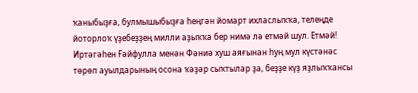ҡаныбыҙға, булмышыбыҙға һеңгән йомарт ихласлыҡҡа, телеңде йоторлоҡ үҙебеҙҙең милли аҙыҡҡа бер нимә лә етмәй шул. Етмәй!
Иртәгәһен Ғәйфулла менән Фәниә хуш аяғынан һуң мул күстәнәс төрөп ауылдарының осона ҡәҙәр сыҡтылар ҙа, беҙҙе күҙ яҙлыҡҡансы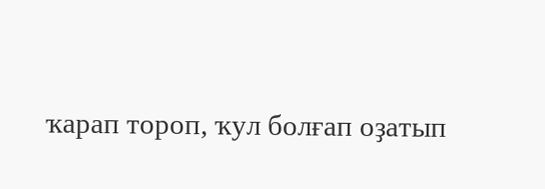ҡарап тороп, ҡул болғап оҙатып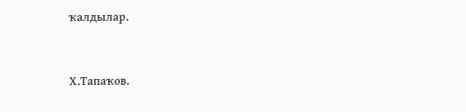ҡалдылар.


Х.Тапаҡов.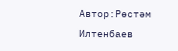Автор:Рөстәм Илтенбаев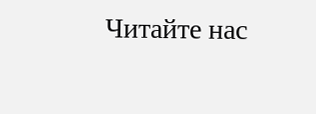Читайте нас